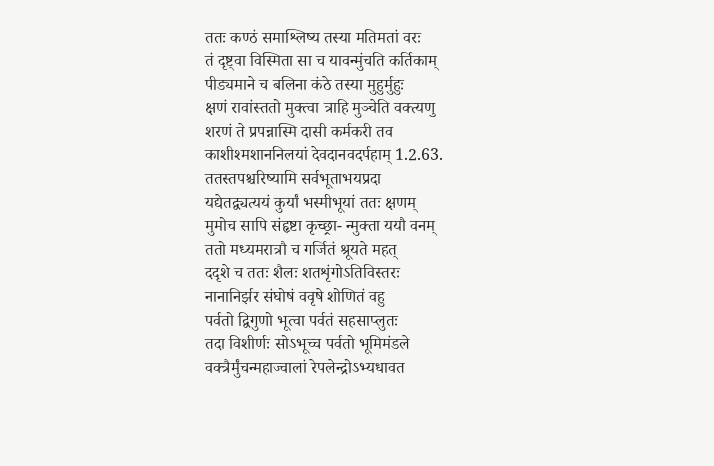ततः कण्ठं समाश्लिष्य तस्या मतिमतां वरः
तं दृष्ट्वा विस्मिता सा च यावन्मुंचति कर्तिकाम्
पीड्यमाने च बलिना कंठे तस्या मुहुर्मुहुः
क्षणं रावांस्ततो मुक्त्वा त्राहि मुञ्चेति वक्त्यणु
शरणं ते प्रपन्नास्मि दासी कर्मकरी तव
काशीश्मशाननिलयां देवदानवदर्पहाम् 1.2.63.
ततस्तपश्चरिष्यामि सर्वभूताभयप्रदा
यद्येतद्व्यत्ययं कुर्यां भस्मीभूयां ततः क्षणम्
मुमोच सापि संहृष्टा कृच्छ्रा- न्मुक्ता ययौ वनम्
ततो मध्यमरात्रौ च गर्जितं श्रूयते महत्
ददृशे च ततः शैलः शतशृंगोऽतिविस्तरः
नानानिर्झर संघोषं ववृषे शोणितं वहु
पर्वतो द्विगुणो भूत्वा पर्वतं सहसाप्लुतः
तदा विशीर्णः सोऽभूच्च पर्वतो भूमिमंडले
वक्त्रैर्मुंचन्महाज्वालां रेपलेन्द्रोऽभ्यधावत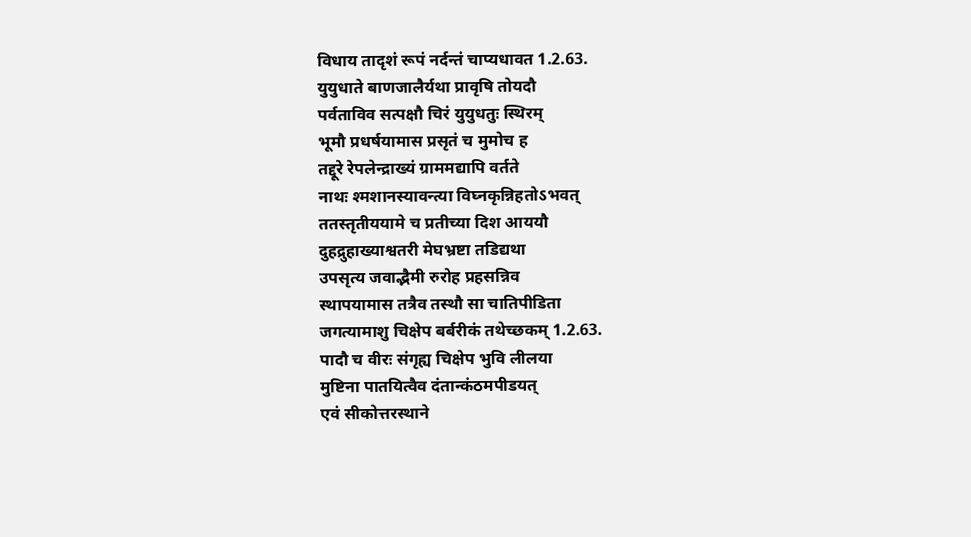विधाय तादृशं रूपं नर्दन्तं चाप्यधावत 1.2.63.
युयुधाते बाणजालैर्यथा प्रावृषि तोयदौ
पर्वताविव सत्पक्षौ चिरं युयुधतुः स्थिरम्
भूमौ प्रधर्षयामास प्रसृतं च मुमोच ह
तद्दूरे रेपलेन्द्राख्यं ग्राममद्यापि वर्तते
नाथः श्मशानस्यावन्त्या विघ्नकृन्निहतोऽभवत्
ततस्तृतीययामे च प्रतीच्या दिश आययौ
दुहद्रुहाख्याश्वतरी मेघभ्रष्टा तडिद्यथा
उपसृत्य जवाद्भैमी रुरोह प्रहसन्निव
स्थापयामास तत्रैव तस्थौ सा चातिपीडिता
जगत्यामाशु चिक्षेप बर्बरीकं तथेच्छकम् 1.2.63.
पादौ च वीरः संगृह्य चिक्षेप भुवि लीलया
मुष्टिना पातयित्वैव दंतान्कंठमपीडयत्
एवं सीकोत्तरस्थाने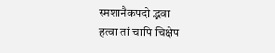स्मशानैकपदो द्भवा
हत्वा तां चापि चिक्षेप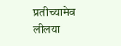प्रतीच्यामेव लीलया